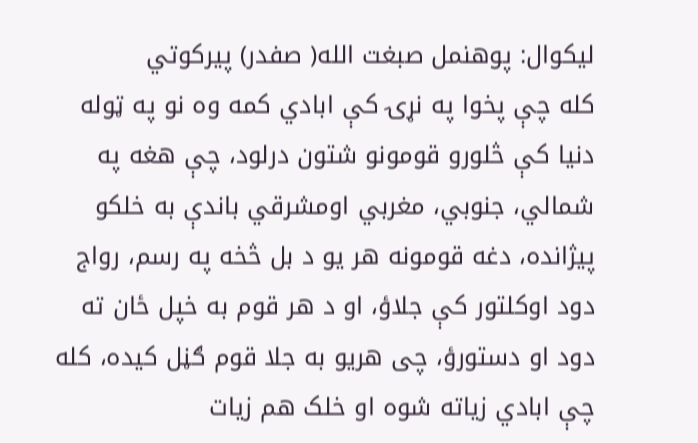لیکوال: پوهنمل صبغت الله( صفدر) پیرکوتي
کله چې پخوا په نړۍ کې ابادي کمه وه نو په ټوله دنیا کې څلورو قومونو شتون درلود، چې هغه په شمالي، جنوبي، مغربي اومشرقي باندې به خلکو پیژانده، دغه قومونه هر یو د بل څخه په رسم، رواج دود اوکلتور کې جلاؤ، او د هر قوم به خپل ځان ته دود او دستورؤ، چی هریو به جلا قوم ګڼل کیده، کله چې ابادي زیاته شوه او خلک هم زیات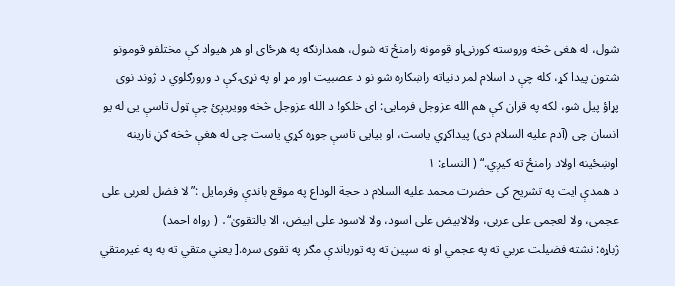شول، له هغی څخه وروسته کورنۍاو قومونه رامنځ ته شول، همدارنګه په هرځای او هر هیواد کې مختلفو قومونو شتون پیدا کړ، کله چې د اسلام لمر دنیاته راښکاره شو نو د عصبیت اور مړ او په نړۍ کې د ورورګلوي د ژوند نوی پړاؤ پیل شو، لکه په قران کې هم الله عزوجل فرمایی: ای خلکو! د الله عزوجل څخه وویریږئ چې ټول تاسې یی له یو انسان چی (آدم علیه السلام دی) پیداکړي یاست، او بیایی تاسې جوړه کړي یاست چی له هغې څخه ګڼ نارینه اوښځینه اولاد رامنځ ته کیږي.“ ( النساء: ۱
د همدې ایت په تشریح کی حضرت محمد علیه السلام د حجة الوداع په موقع باندې وفرمایل :”لا فضل لعربی علی عجمی، ولا لعجمی علی عربی، ولالابیض علی اسود، ولا لاسود علی ابیض، الا بالتقویٰ“․ ( رواہ احمد)
ژباړه: نشته فضیلت عربي ته په عجمي او نه سپین ته په تورباندې مګر په تقوی سره.[ یعني متقي ته به په غیرمتقي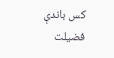کس باندې فضیلت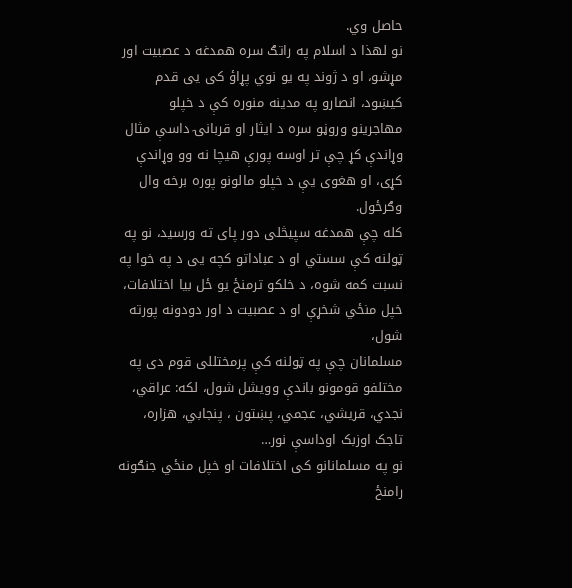حاصل وي.
نو لهذا د اسلام په راتګ سره همدغه د عصبیت اور مړشو، او د ژوند په یو نوي پړاؤ کی یی قدم کیښود، انصارو په مدینه منوره کې د خپلو مهاجرینو وروڼو سره د ایثار او قربانۍ داسې مثال وړاندې کړ چې تر اوسه پورې هیچا نه وو وړاندې کړی، او هغوی یې د خپلو مالونو پوره برخه وال وګرځول.
کله چې همدغه سپیڅلی دور پای ته ورسید، نو په ټولنه کې سستي او د عباداتو کچه یی د په خوا په نسبت کمه شوه، د خلکو ترمنځ یو ځل بیا اختلافات، خپل منځي شخړې او د عصبیت د اور دودونه پورته شول،
مسلمانان چې په ټولنه کې پرمختللی قوم دی په مختلفو قومونو باندې وویشل شول، لکه: عراقي، نجدي، قریشي، عجمي، پښتون ، پنجابي، هزاره، تاجک اوزبک اوداسې نور…
نو په مسلمانانو کی اختلافات او خپل منځي جنګونه رامنځ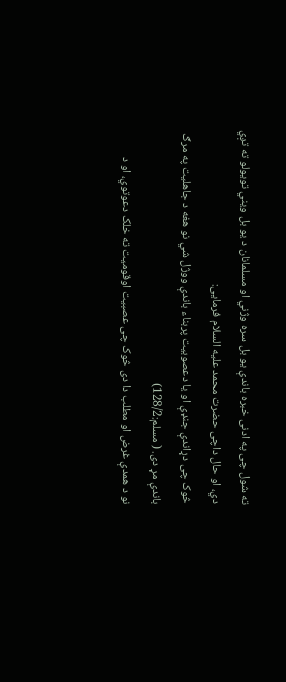ته شول چی په ادنی خبره باندې یو بل سره وژني او مسلمانان د یو بل ویني تویولو ته تږي دي، او حال داچی حضرت محمد علیه السلام فرمایی:
څوک چی دړاندې جنډې او یا دعصوبیت پربناء باندې ووژل شي نو هغه د جاهلیت په مرګ باندې مړ دی. ( مسلم:128/2)
نو د همدې غرض او مطلب دا دی څوک چی عصبیت اوقومیت ته خلک دعوتوي، او د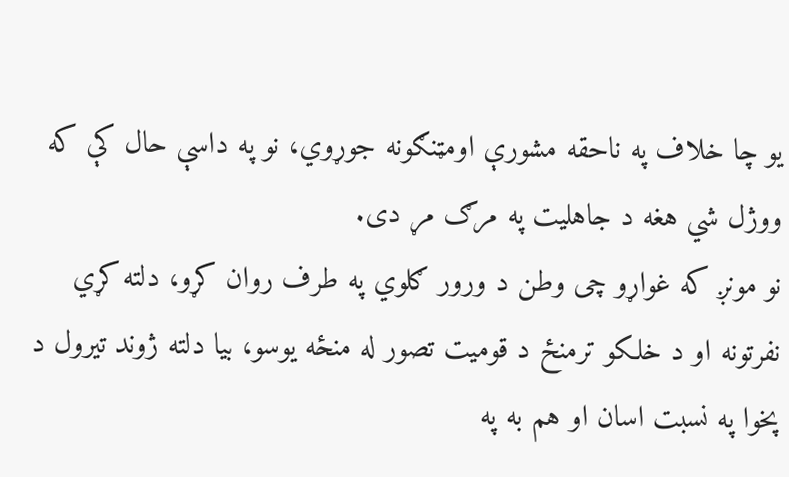یو چا خلاف په ناحقه مشورې اومټنګونه جوړوي، نو په داسې حال کې که ووژل شي هغه د جاهلیت په مرګ مړ دی.
نو مونږ که غواړو چی وطن د ورور ګلوي په طرف روان کړو، دلته کړي نفرتونه او د خلکو ترمنځ د قومیت تصور له منځه یوسو، بیا دلته ژوند تیرول د پخوا په نسبت اسان او هم به په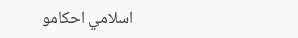اسلامي احکامو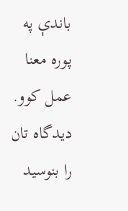باندې په پوره معنا عمل کوو.
دیدگاه تان را بنوسید